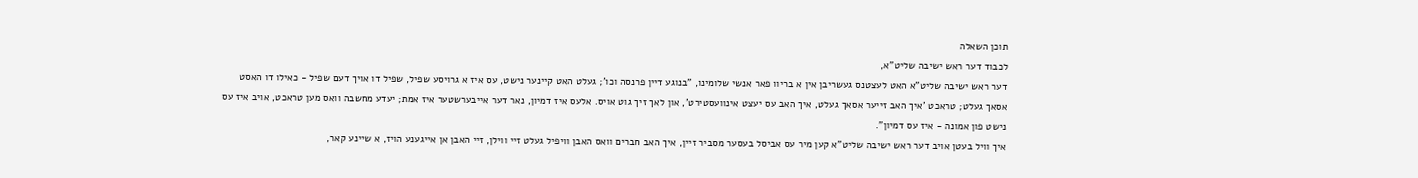תוכן השאלה
לכבוד דער ראש ישיבה שליט"א,
דער ראש ישיבה שליט"א האט לעצטנס געשריבן אין א בריוו פאר אנשי שלומינו, "בנוגע דיין פרנסה וכו'; געלט האט קיינער נישט, עס איז א גרויסע שפיל, שפיל דו אויך דעם שפיל - כאילו דו האסט אסאך געלט; טראכט 'איך האב זייער אסאך געלט, איך האב עס יעצט אינוועסטירט', און לאך זיך גוט אויס. אלעס איז דמיון, נאר דער אייבערשטער איז אמת; יעדע מחשבה וואס מען טראכט, אויב איז עס נישט פון אמונה - איז עס דמיון".
איך וויל בעטן אויב דער ראש ישיבה שליט"א קען מיר עס אביסל בעסער מסביר זיין, איך האב חברים וואס האבן וויפיל געלט זיי ווילן, זיי האבן אן אייגענע הויז, א שיינע קאר,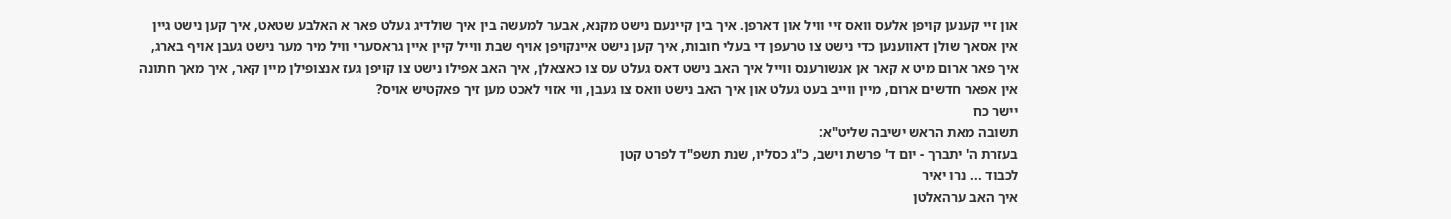און זיי קענען קויפן אלעס וואס זיי וויל און דארפן. איך בין קיינעם נישט מקנא, אבער למעשה בין איך שולדיג געלט פאר א האלבע שטאט, איך קען נישט גיין אין אסאך שולן דאווענען כדי נישט צו טרעפן די בעלי חובות, איך קען נישט איינקויפן אויף שבת ווייל קיין איין גראסערי וויל מיר מער נישט געבן אויף בארג, איך פאר ארום מיט א קאר אן אנשורענס ווייל איך האב נישט דאס געלט עס צו כאצאלן, איך האב אפילו נישט צו קויפן געז אנצופילן מיין קאר, איך מאך חתונה אין אפאר חדשים ארום, מיין ווייב בעט געלט און איך האב נישט וואס צו געבן, ווי אזוי לאכט מען זיך פאקטיש אויס?
יישר כח
תשובה מאת הראש ישיבה שליט"א:
בעזרת ה' יתברך - יום ד' פרשת וישב, כ"ג כסליו, שנת תשפ"ד לפרט קטן
לכבוד ... נרו יאיר
איך האב ערהאלטן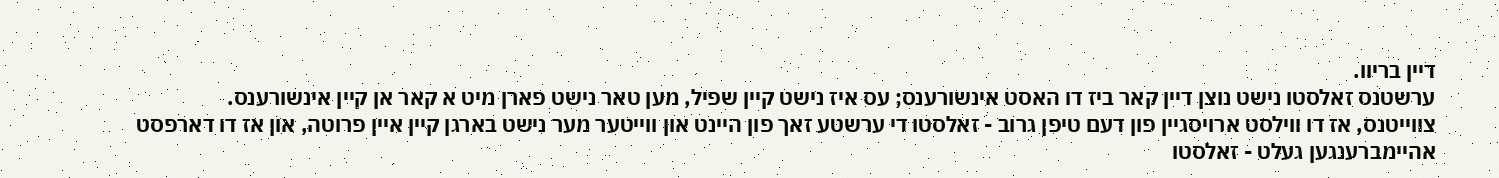דיין בריוו.
ערשטנס זאלסטו נישט נוצן דיין קאר ביז דו האסט אינשורענס; עס איז נישט קיין שפיל, מען טאר נישט פארן מיט א קאר אן קיין אינשורענס.
צווייטנס, אז דו ווילסט ארויסגיין פון דעם טיפן גרוב - זאלסטו די ערשטע זאך פון היינט און ווייטער מער נישט בארגן קיין איין פרוטה, און אז דו דארפסט אהיימברענגען געלט - זאלסטו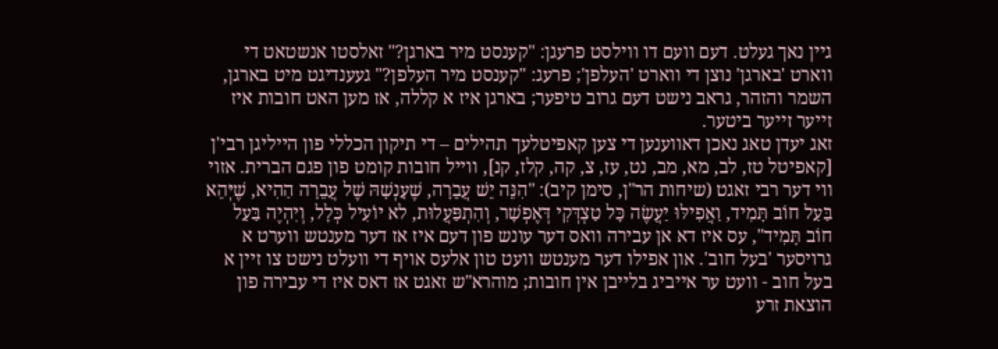גיין נאך געלט. דעם וועם דו ווילסט פרעגן: "קענסט מיר בארגן?" זאלסטו אנשטאט די ווארט 'בארגן' נוצן די ווארט 'העלפן'; פרעג: "קענסט מיר העלפן?" געענדיגט מיט בארגן, השמר והזהר, גראב נישט דעם גרוב טיפער; בארגן איז א קללה, אז מען האט חובות איז זייער זייער ביטער.
זאג יעדן טאג נאכן דאווענען די צען קאפיטלעך תהילים – די תיקון הכללי פון הייליגן רבי'ן [קאפיטל טז, לב, מא, מב, נט, עז, צ, קה, קלז, קנ], ווייל חובות קומט פון פגם הברית. אזוי ווי דער רבי זאגט (שיחות הר"ן, סימן קיב): "הִנֵּה יֵשׁ עֲבֵרָה, שֶׁעָנְשָׁהּ שֶׁל עֲבֵרָה הַהִיא, שֶׁיְּהֵא בַּעַל חוֹב תָּמִיד, וַאֲפִילּוּ יַעֲשֶׂה כָּל טַצְדְּקִי דְּאֶפְשָׁר, וְהִתְפַּעֲלוּת, לא יוֹעִיל כְּלָל, וְיִהְיֶה בַּעַל חוֹב תָּמִיד", עס איז דא אן עבירה וואס דער עונש פון דעם איז אז דער מענטש ווערט א גרויסער 'בעל חוב'. און אפילו דער מענטש וועט טון אלעס אויף די וועלט נישט צו זיין א בעל חוב - וועט ער אייביג בלייבן אין חובות; מוהרא"ש זאגט אז דאס איז די עבירה פון הוצאת זרע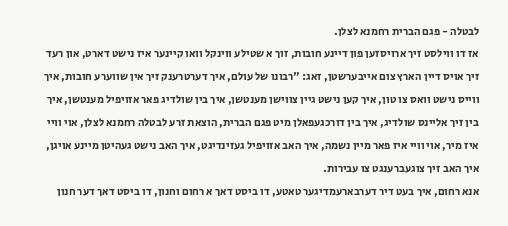לבטלה - פגם הברית רחמנא לצלן.
אז דו ווילסט זיך ארויסזען פון דיינע חובות, זוך א שטילע ווינקל וואו קיינער איז נישט דארט, און רעד זיך אויס דיין הארץ צום אייבערשטן, זאג: "רבונו של עולם, איך דערטרענק זיך אין שווערע חובות, איך ווייס נישט וואס צו טון, איך קען נישט גיין צווישן מענטשן, איך בין שולדיג פאר אזויפיל מענטשן, איך בין זיך אליינס שולדיג, איך בין דורכגעפאלן מיט פגם הברית, הוצאת זרע לבטלה רחמנא לצלן, אוי וויי איז מיר, אוי וויי איז פאר מיין נשמה, איך האב אזויפיל געזינדיגט, איך האב נישט געהיטן מיינע אויגן, איך האב זיך צוגעברענגט צו עבירות.
אנא רחום, איך בעט דיר דערבארעמדיגער טאטע, דו ביסט דאך א רחום וחנון, דו ביסט דאך דער חנון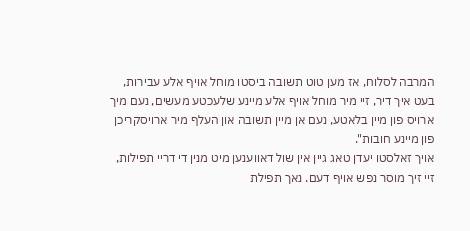המרבה לסלוח, אז מען טוט תשובה ביסטו מוחל אויף אלע עבירות, בעט איך דיר, זיי מיר מוחל אויף אלע מיינע שלעכטע מעשים, נעם מיך ארויס פון מיין בלאטע, נעם אן מיין תשובה און העלף מיר ארויסקריכן פון מיינע חובות".
אויך זאלסטו יעדן טאג גיין אין שול דאווענען מיט מנין די דריי תפילות, זיי זיך מוסר נפש אויף דעם. נאך תפילת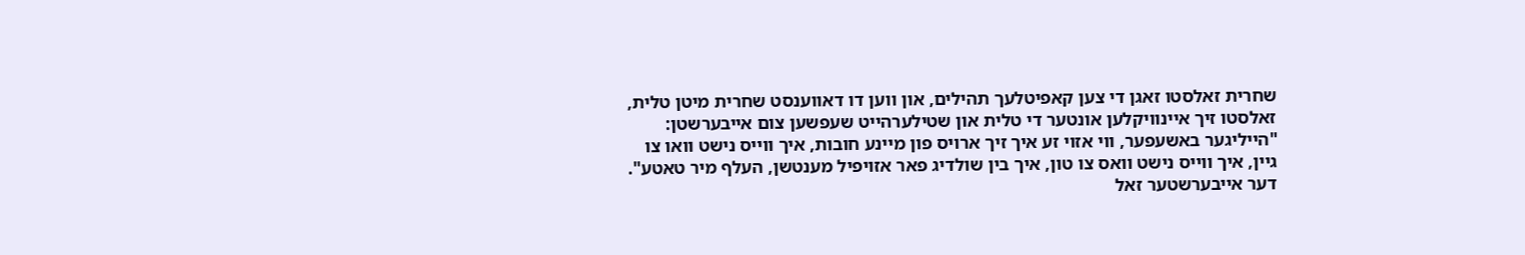שחרית זאלסטו זאגן די צען קאפיטלעך תהילים, און ווען דו דאווענסט שחרית מיטן טלית, זאלסטו זיך איינוויקלען אונטער די טלית און שטילערהייט שעפשען צום אייבערשטן: "הייליגער באשעפער, ווי אזוי זע איך זיך ארויס פון מיינע חובות, איך ווייס נישט וואו צו גיין, איך ווייס נישט וואס צו טון, איך בין שולדיג פאר אזויפיל מענטשן, העלף מיר טאטע".
דער אייבערשטער זאל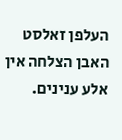העלפן זאלסט האבן הצלחה אין אלע ענינים.